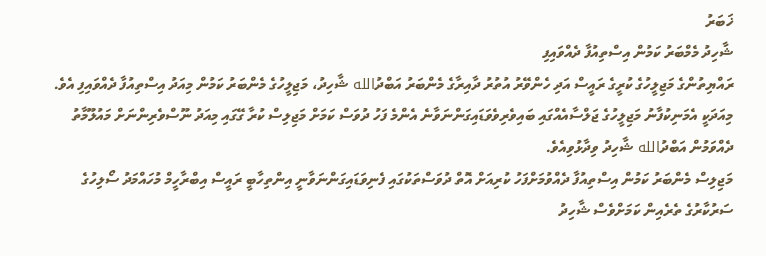ޚަބަރު
ޝާހިދު މެމްބަރު ކަމުން އިސްތިއުފާ ދެއްވައިފި
ރައްޔިތުންގެ މަޖިލީހުގެ ކުރީގެ ރައީސް އަދި ހެންވޭރު އުތުރު ދާއިރާގެ މެންބަރު އަބްދުالله ޝާހިދު، މަޖިލީހުގެ މެންބަރު ކަމުން މިއަދު އިސްތިއުފާ ދެއްވައިފި އެވެ.
މިއަދަކީ އެމަނިކުފާނު މަޖިލީހުގެ ޖަލްސާއެއްގައި ބައިވެރިވެވަޑައިގަންނަވާނެ އެންމެ ފަހު ދުވަސް ކަމަށް މަޖިލިސް ކުރާ ގޭގައި މިއަދު ނޫސްވެރިންނަށް މައުލޫމާތު ދެއްވަމުން އަބްދުالله ޝާހިދު ވިދާޅުވިއެވެ.
މަޖިލިސް މެންބަރު ކަމުން އިސްތިއުފާ ދެއްވުމަށްފަހު ކުރިއަށް އޮތް ދުވަސްތަކުގައި ފެނިވަޑައިގަންނަވާނީ އިންތިހާބީ ރައީސް އިބްރާހީމް މުހައްމަދު ސޯލިހުގެ ސަރުކާރުގެ ތެރެއިން ކަމަށްވެސް ޝާހިދު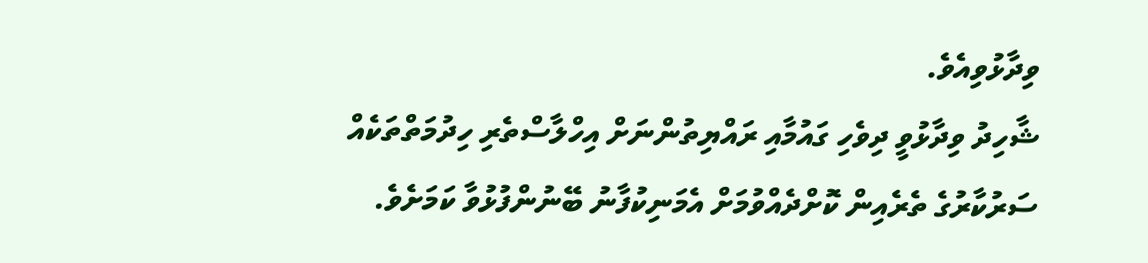ވިދާޅުވިއެވެ.
ޝާހިދު ވިދާޅުވީ ދިވެހި ގައުމާއި ރައްޔިތުންނަށް އިހްލާސްތެރި ހިދުމަތްތަކެއް ސަރުކާރުގެ ތެރެއިން ކޮށްދެއްވުމަށް އެމަނިކުފާނު ބޭނުންފުޅުވާ ކަމަށެވެ.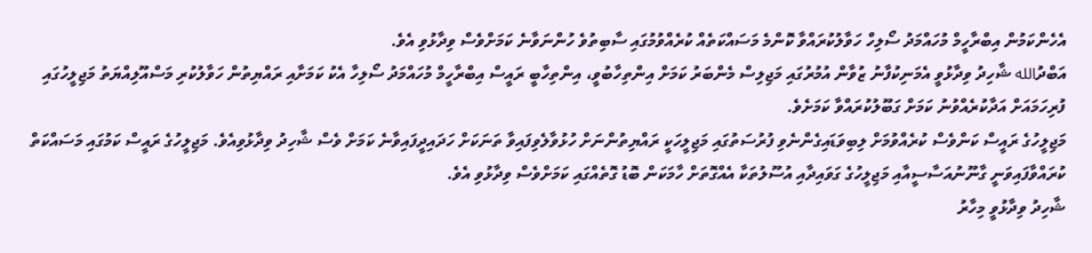އެހެންކަމުން އިބްރާހީމް މުހައްމަދު ސޯލިހް ހަވާލުކުރައްވާ ކޮންމެ މަސައްކަތެއް ކުރެއްވުމުގައި ސާބިތުވެ ހުންނަވާނެ ކަމަށްވެސް ވިދާޅުވި އެވެ.
އަބްދުالله ޝާހިދު ވިދާޅުވީ އެމަނިކުފާނު ޒުވާން އުމުރުގައި މަޖިލިސް މެންބަރު ކަމަށް އިންތިހާބުވީ، އިންތިހާބީ ރައީސް އިބްރާހީމް މުހައްމަދު ސޯލިހާ އެކު ކަމަށާއި ރައްޔިތުން ހަވާލުކުރި މަސްއޫލިއްޔަތު މަޖިލީހުގައި ފުރިހަމައަށް އަދާކުރެއްވުނު ކަމަށް ގަބޫލުކުރައްވާ ކަމަށެވެ.
މަޖިލީހުގެ ރައީސް ކަންވެސް ކުރެއްވުމަށް ލިބިވަޑައިގެންނެވި ފުރުސަތުގައި މަޖިލީހަކީ ރައްޔިތުންނަށް ހުޅުވާލެވިފައިވާ ތަނަކަށް ހަދައިދީފައިވާނެ ކަމަށް ވެސް ޝާހިދު ވިދާޅުވިއެވެ. މަޖިލީހުގެ ރައީސް ކަމުގައި މަސައްކަތް ކުރައްވާފައިވަނީ ގާނޫނުއަސާސީއާއި މަޖިލީހުގެ ގަވައިދާއި އުސޫލުތަކާ އެއްގޮތަށް ހާމަކަން ބޮޑު ގޮތެއްގައި ކަމަށްވެސް ވިދާޅުވި އެވެ.
ޝާހިދު ވިދާޅުވީ މިހާރު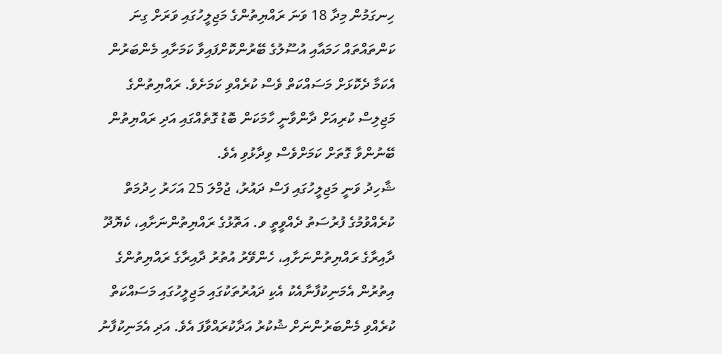ހިނގަމުން މިދާ 18 ވަނަ ރައްޔިތުންގެ މަޖިލީހުގައި ވަރަށް ގިނަ ކަންތައްތައް ހަމައާއި އުސޫލުގެ ބޭރުންކޮށްފައިވާ ކަމަށާއި މެންބަރުން އެކަމާ ދެކޮޅަށް މަސައްކަތް ވެސް ކުރެއްވި ކަމަށެވެ. ރައްޔިތުންގެ މަޖިލިސް ކުރިއަށް ދާންވާނީ ހާމަކަން ބޮޑު ގޮތެއްގައި އަދި ރައްޔިތުން ބޭނުންވާ ގޮތަށް ކަމަށްވެސް ވިދާޅުވި އެވެ.
ޝާހިދު ވަނީ މަޖިލީހުގައި ފަސް ދައުރު، ޖުމްލަ 25 އަހަރު ހިދުމަތް ކުރެއްވުމުގެ ފުރުސަތު ދެއްވީތީ ވ. އަތޮޅުގެ ރައްޔިތުންނަށާއި، ކެޔޮދޫ ދާއިރާގެ ރައްޔިތުންނަށާއި، ހެންވޭރު އުތުރު ދާއިރާގެ ރައްޔިތުންގެ އިތުރުން އެމަނިކުފާނާއެކު އެކި ދައުރުތަކުގައި މަޖިލީހުގައި މަސައްކަތް ކުރެއްވި މެންބަރުންނަށް ޝުކުރު އަދާކުރައްވާފަ އެވެ. އަދި އެމަނިކުފާނު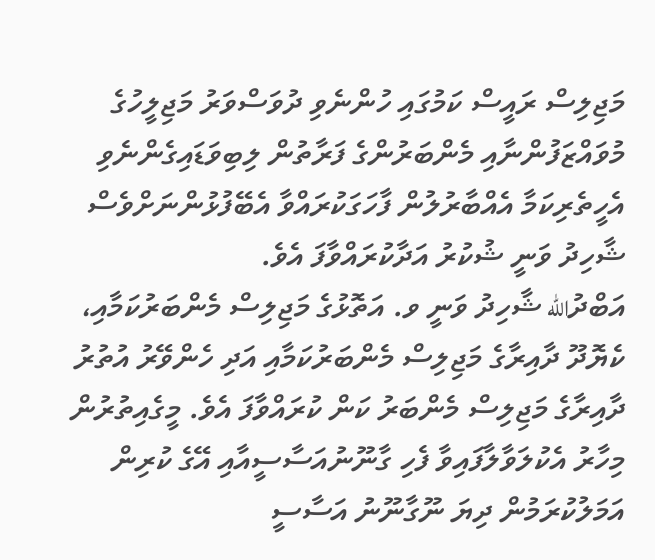މަޖިލިސް ރައީސް ކަމުގައި ހުންނެވި ދުވަސްވަރު މަޖިލީހުގެ މުވައްޒަފުންނާއި މެންބަރުންގެ ފަރާތުން ލިބިވަޑައިގެންނެވި އެހީތެރިކަމާ އެއްބާރުލުން ފާހަގަކުރައްވާ އެބޭފުޅުންނަށްވެސް ޝާހިދު ވަނީ ޝުކުރު އަދާކުރައްވާފަ އެވެ.
އަބްދުالله ޝާހިދު ވަނީ ވ. އަތޮޅުގެ މަޖިލިސް މެންބަރުކަމާއި، ކެޔޮދޫ ދާއިރާގެ މަޖިލިސް މެންބަރުކަމާއި އަދި ހެންވޭރު އުތުރު ދާއިރާގެ މަޖިލިސް މެންބަރު ކަން ކުރައްވާފަ އެވެ. މީގެއިތުރުން މިހާރު އެކުލަވާލާފައިވާ ފެހި ގާނޫނުއަސާސީއާއި އޭގެ ކުރިން އަމަލުކުރަމުން ދިޔަ ނޫގާނޫނު އަސާސީ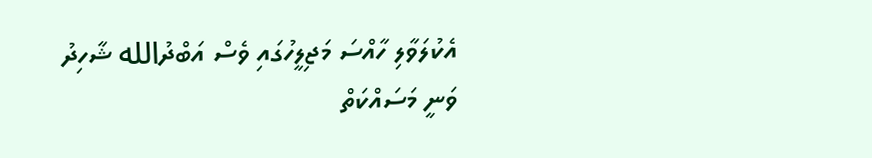އެކުލަވާލި ހާއްސަ މަޖިލީހުގައި ވެސް އަބްދުالله ޝާހިދު ވަނީ މަސައްކަތް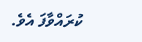ކުރައްވާފަ އެވެ.